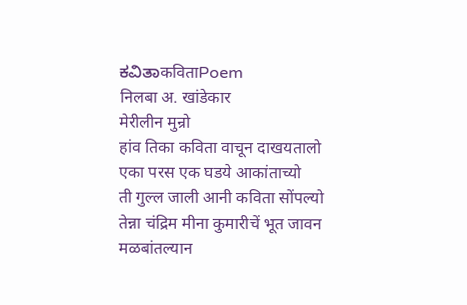ಕವಿತಾकविताPoem
निलबा अ. खांडेकार
मेरीलीन मुन्रो
हांव तिका कविता वाचून दाखयतालो
एका परस एक घडये आकांताच्यो
ती गुल्ल जाली आनी कविता सोंपल्यो
तेन्ना चंद्रिम मीना कुमारीचें भूत जावन
मळबांतल्यान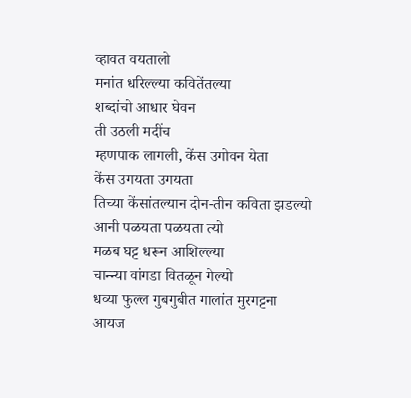व्हावत वयतालो
मनांत धरिल्ल्या कवितेंतल्या
शब्दांचो आधार घेवन
ती उठली मदींच
म्हणपाक लागली, केंस उगोवन येता
केंस उगयता उगयता
तिच्या केंसांतल्यान दोन-तीन कविता झडल्यो
आनी पळयता पळयता त्यो
मळब घट्ट धरून आशिल्ल्या
चान्न्या वांगडा वितळून गेल्यो
धव्या फुल्ल गुबगुबीत गालांत मुरगट्टना
आयज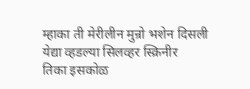म्हाका ती मेरीलीन मुन्रो भशेन दिसली
येद्या व्हडल्या सिलव्हर स्क्रिनीर
तिका इसकोळ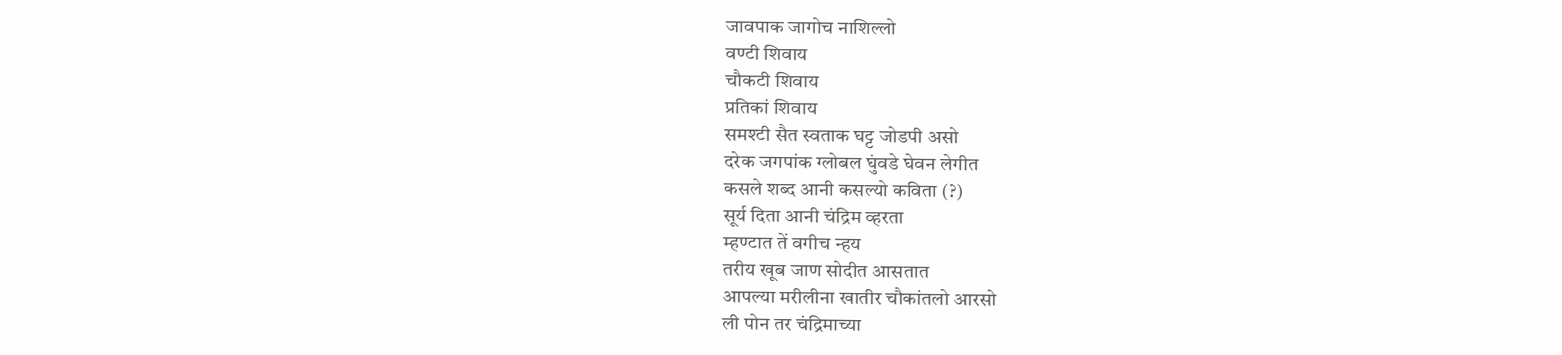जावपाक जागोच नाशिल्लो
वण्टी शिवाय
चौकटी शिवाय
प्रतिकां शिवाय
समश्टी सैत स्वताक घट्ट जोडपी असो
दरेक जगपांक ग्लोबल घुंवडे घेवन लेगीत
कसले शब्द आनी कसल्यो कविता (?)
सूर्य दिता आनी चंद्रिम व्हरता
म्हण्टात तें वगीच न्हय
तरीय खूब जाण सोदीत आसतात
आपल्या मरीलीना खातीर चौकांतलो आरसो
ली पोन तर चंद्रिमाच्या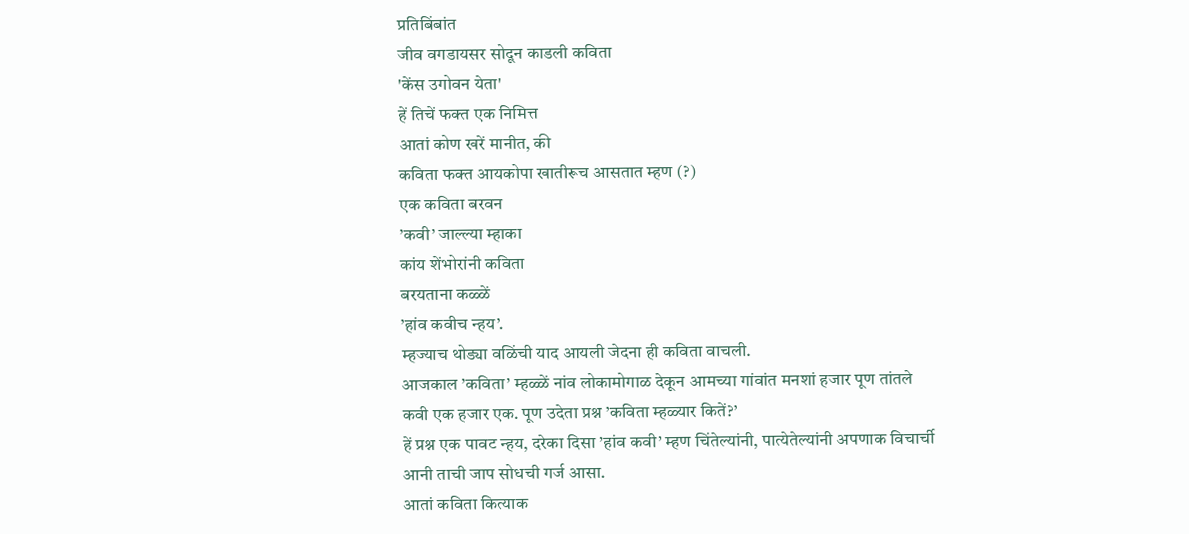प्रतिबिंबांत
जीव वगडायसर सोदून काडली कविता
'केंस उगोवन येता'
हें तिचें फक्त एक निमित्त
आतां कोण खरें मानीत, की
कविता फक्त आयकोपा खातीरूच आसतात म्हण (?)
एक कविता बरवन
’कवी’ जाल्ल्या म्हाका
कांय शेंभोरांनी कविता
बरयताना कळ्ळें
’हांव कवीच न्हय’.
म्हज्याच थोड्या वळिंची याद आयली जेदना ही कविता वाचली.
आजकाल ’कविता’ म्हळ्ळें नांव लोकामोगाळ देकून आमच्या गांवांत मनशां हजार पूण तांतले कवी एक हजार एक. पूण उदेता प्रश्न ’कविता म्हळ्यार कितें?’
हें प्रश्न एक पावट न्हय, दरेका दिसा ’हांव कवी’ म्हण चिंतेल्यांनी, पात्येतेल्यांनी अपणाक विचार्ची आनी ताची जाप सोधची गर्ज आसा.
आतां कविता कित्याक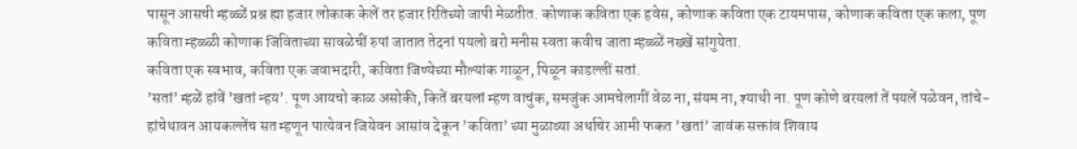पासून आसची म्हळ्ळें प्रश्न ह्या हजार लोकाक केलें तर हजार रितिच्यो जापी मेळतीत. कोणाक कविता एक हवेस, कोणाक कविता एक टायमपास, कोणाक कविता एक कला, पूण कविता म्हळ्ळी कोणाक जिविताच्या सावळेचीं रुपां जातात तेदनां पयलो बरो मनीस स्वता कवीच जाता म्हळ्ळें नख्खें सांगुयेता.
कविता एक स्वभाव, कविता एक जवाभदारी, कविता जिण्येच्या मौल्यांक गाळून, पिळून काडल्लीं सतां.
’सतां’ म्हळें हांवें ’खतां न्हय’. पूण आयचो काळ असोकी, कितें बरयलां म्हण वाचुंक, समजुंक आमचेलागीं वेळ ना, संयम ना, श्याथी ना. पूण कोणे बरयलां तें पयलें पळेवन, तांचे-हांचेथावन आयकल्लेंच सत म्हणून पात्येवन जियेवन आसांव देकून ’कविता’ च्या मुळाव्या अर्थाचेर आमी फकत ’खतां’ जावंक सक्तांव शिवाय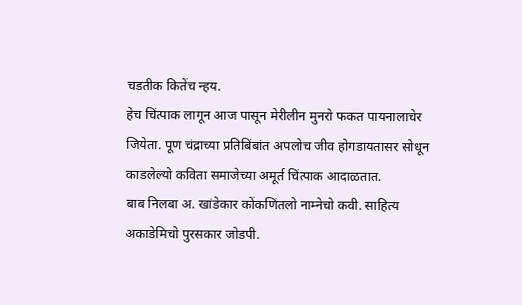चडतीक कितेंच न्हय.
हेच चिंत्पाक लागून आज पासून मेरीलीन मुनरो फकत पायनालाचेर जियेता. पूण चंद्राच्या प्रतिबिंबांत अपलोच जीव होगडायतासर सोधून काडलेल्यो कविता समाजेच्या अमूर्त चिंत्पाक आदाळतात.
बाब निलबा अ. खांडेकार कोंकणिंतलो नाम्नेचो कवी. साहित्य अकाडेमिचो पुरसकार जोडपी.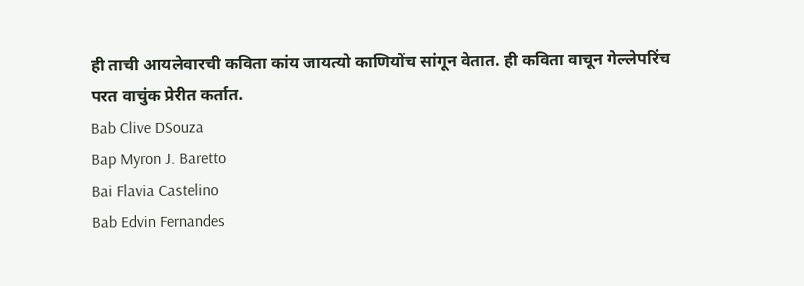ही ताची आयलेवारची कविता कांय जायत्यो काणियोंच सांगून वेतात. ही कविता वाचून गेल्लेपरिंच परत वाचुंक प्रेरीत कर्तात.
Bab Clive DSouza
Bap Myron J. Baretto
Bai Flavia Castelino
Bab Edvin Fernandes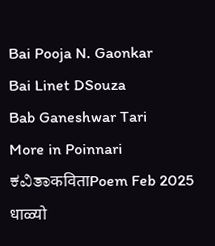Bai Pooja N. Gaonkar
Bai Linet DSouza
Bab Ganeshwar Tari
More in Poinnari
ಕವಿತಾकविताPoem Feb 2025
धाळ्यो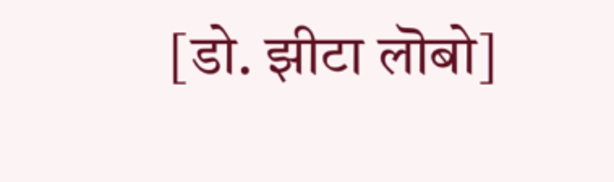[डो. झीटा लॊबो]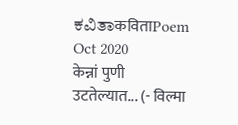ಕವಿತಾकविताPoem Oct 2020
केन्नां पुणी उटतेल्यात... (- विल्मा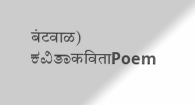बंटवाळ)
ಕವಿತಾकविताPoem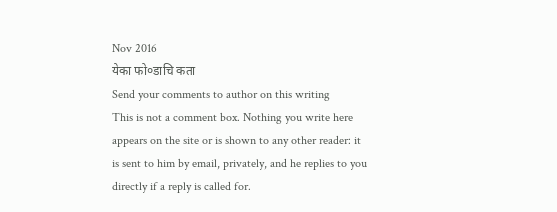Nov 2016
येका फो०डाचि कता
Send your comments to author on this writing
This is not a comment box. Nothing you write here appears on the site or is shown to any other reader: it is sent to him by email, privately, and he replies to you directly if a reply is called for.